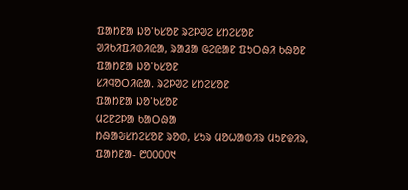ᱯᱟᱴᱱᱟ ᱡᱚᱸᱠᱥᱚᱱ ᱨᱮᱞᱣᱮ ᱥᱴᱮᱥᱚᱱ
ᱣᱤᱠᱤᱯᱤᱰᱤᱭᱟ, ᱨᱟᱲᱟ ᱜᱮᱭᱟᱱ ᱯᱩᱛᱷᱤ ᱠᱷᱚᱱ
ᱯᱟᱴᱱᱟ ᱡᱚᱸᱠᱥᱚᱱ
ᱥᱤᱧᱚᱛᱤᱭᱟᱹ ᱨᱮᱞᱣᱮ ᱥᱴᱮᱥᱚᱱ
ᱯᱟᱴᱱᱟ ᱡᱚᱸᱠᱥᱚᱱ
ᱢᱮᱱᱮᱞᱟ ᱠᱟᱛᱷᱟ
ᱴᱷᱟᱶᱥᱴᱮᱥᱚᱱ ᱨᱚᱰ, ᱥᱩᱨ ᱢᱚᱦᱟᱵᱤᱨ ᱢᱩᱱᱫᱤᱨ, ᱯᱟᱴᱱᱟ- ᱘᱐᱐᱐᱐᱑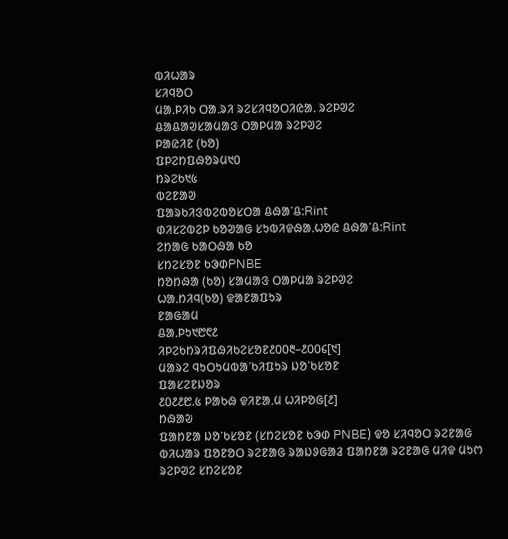ᱵᱤᱦᱟᱨ
ᱥᱤᱧᱚᱛ
ᱢᱟᱹᱞᱤᱠ ᱛᱟᱹᱨᱤ ᱨᱮᱥᱤᱧᱚᱛᱤᱭᱟᱹ ᱨᱮᱞᱣᱮ
ᱪᱟᱪᱟᱣᱥᱟᱢᱟᱝ ᱛᱟᱞᱢᱟ ᱨᱮᱞᱣᱮ
ᱞᱟᱭᱤᱱ (ᱠᱚ)
ᱯᱞᱮᱴᱯᱷᱚᱨᱢ᱑᱐
ᱴᱨᱮᱠ᱑᱕
ᱵᱮᱱᱟᱣ
ᱯᱟᱨᱠᱤᱝᱵᱮᱵᱚᱥᱛᱟ ᱪᱷᱟᱸᱪ:Rint
ᱰᱤᱥᱮᱵᱮᱞ ᱠᱚᱣᱟᱜ ᱥᱩᱵᱤᱫᱷᱟᱹᱦᱚᱭ ᱪᱷᱟᱸᱪ:Rint
ᱮᱴᱟᱜ ᱠᱟᱛᱷᱟ ᱠᱚ
ᱥᱴᱮᱥᱚᱱ ᱠᱳᱰPNBE
ᱴᱚᱴᱷᱟ (ᱠᱚ) ᱥᱟᱢᱟᱝ ᱛᱟᱞᱢᱟ ᱨᱮᱞᱣᱮ
ᱦᱟᱹᱴᱤᱧ(ᱠᱚ) ᱫᱟᱱᱟᱯᱩᱨ
ᱱᱟᱜᱟᱢ
ᱪᱟᱹᱞᱩ᱑᱘᱖᱒
ᱤᱞᱮᱠᱴᱨᱤᱯᱷᱤᱠᱮᱥᱚᱱ᱒᱐᱐᱓–᱒᱐᱐᱔[᱑]
ᱢᱟᱨᱮ ᱧᱩᱛᱩᱢᱵᱟᱸᱠᱤᱯᱩᱨ ᱡᱚᱸᱠᱥᱚᱱ
ᱯᱟᱥᱮᱱᱡᱚᱨ
᱒᱐᱒᱒᱘.᱕ ᱞᱟᱠᱷ ᱫᱤᱱᱟᱹᱢ ᱦᱤᱞᱚᱜ[᱒]
ᱴᱷᱟᱶ
ᱯᱟᱴᱱᱟ ᱡᱚᱸᱠᱥᱚᱱ (ᱥᱴᱮᱥᱚᱱ ᱠᱳᱰ PNBE) ᱫᱚ ᱥᱤᱧᱚᱛ ᱨᱮᱱᱟᱜ ᱵᱤᱦᱟᱨ ᱯᱚᱱᱚᱛ ᱨᱮᱱᱟᱜ ᱨᱟᱡᱽᱜᱟᱲ ᱯᱟᱴᱱᱟ ᱨᱮᱱᱟᱜ ᱢᱤᱫ ᱢᱩᱬ ᱨᱮᱞᱣᱮ ᱥᱴᱮᱥᱚᱱ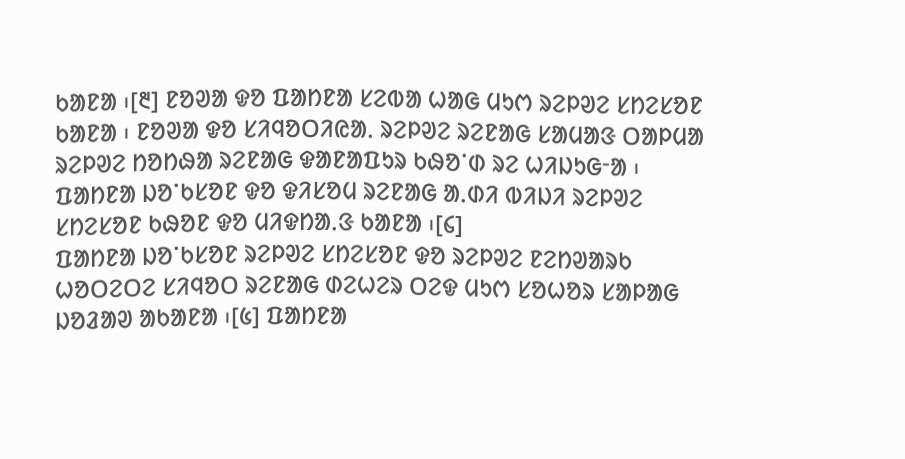ᱠᱟᱱᱟ ᱾[᱓] ᱱᱚᱣᱟ ᱫᱚ ᱯᱟᱴᱱᱟ ᱥᱮᱵᱟ ᱦᱟᱜ ᱢᱩᱬ ᱨᱮᱞᱣᱮ ᱥᱴᱮᱥᱚᱱ ᱠᱟᱱᱟ ᱾ ᱱᱚᱣᱟ ᱫᱚ ᱥᱤᱧᱚᱛᱤᱭᱟᱹ ᱨᱮᱞᱣᱮ ᱨᱮᱱᱟᱜ ᱥᱟᱢᱟᱝ ᱛᱟᱞᱢᱟ ᱨᱮᱞᱣᱮ ᱴᱚᱴᱷᱟ ᱨᱮᱱᱟᱜ ᱫᱟᱱᱟᱯᱩᱨ ᱠᱷᱚᱸᱰ ᱨᱮ ᱦᱤᱡᱩᱜᱼᱟ ᱾ ᱯᱟᱴᱱᱟ ᱡᱚᱸᱠᱥᱚᱱ ᱫᱚ ᱫᱤᱥᱚᱢ ᱨᱮᱱᱟᱜ ᱟᱹᱰᱤ ᱵᱤᱡᱤ ᱨᱮᱞᱣᱮ ᱥᱴᱮᱥᱚᱱ ᱠᱷᱚᱱ ᱫᱚ ᱢᱤᱫᱴᱟᱹᱝ ᱠᱟᱱᱟ ᱾[᱔]
ᱯᱟᱴᱱᱟ ᱡᱚᱸᱠᱥᱚᱱ ᱨᱮᱞᱣᱮ ᱥᱴᱮᱥᱚᱱ ᱫᱚ ᱨᱮᱞᱣᱮ ᱱᱮᱴᱣᱟᱨᱠ ᱦᱚᱛᱮᱛᱮ ᱥᱤᱧᱚᱛ ᱨᱮᱱᱟᱜ ᱰᱮᱦᱮᱨ ᱛᱮᱫ ᱢᱩᱬ ᱥᱚᱦᱚᱨ ᱥᱟᱞᱟᱜ ᱡᱚᱲᱟᱣ ᱟᱠᱟᱱᱟ ᱾[᱕] ᱯᱟᱴᱱᱟ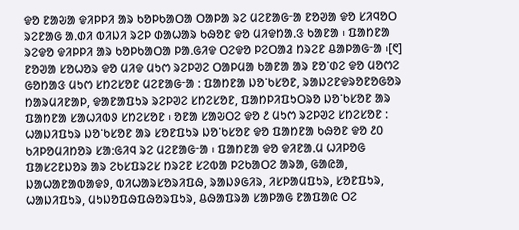ᱫᱚ ᱱᱟᱶᱟ ᱫᱤᱞᱞᱤ ᱟᱨ ᱠᱚᱞᱠᱟᱛᱟ ᱛᱟᱞᱟ ᱨᱮ ᱢᱮᱱᱟᱜᱼᱟ ᱱᱚᱣᱟ ᱫᱚ ᱥᱤᱧᱚᱛ ᱨᱮᱱᱟᱜ ᱟᱹᱰᱤ ᱵᱤᱡᱤ ᱨᱮᱞ ᱰᱟᱦᱟᱨ ᱠᱷᱚᱱ ᱫᱚ ᱢᱤᱫᱴᱟᱹᱝ ᱠᱟᱱᱟ ᱾ ᱯᱟᱴᱱᱟ ᱨᱮᱫᱚ ᱫᱤᱞᱞᱤ ᱟᱨ ᱠᱚᱞᱠᱟᱛᱟ ᱞᱟᱹᱜᱤᱫ ᱛᱮᱫᱚ ᱞᱮᱛᱟᱲ ᱴᱨᱮᱱ ᱪᱟᱞᱟᱜᱼᱟ ᱾[᱖] ᱱᱚᱣᱟ ᱥᱚᱦᱚᱨ ᱫᱚ ᱢᱤᱫ ᱢᱩᱬ ᱨᱮᱞᱣᱮ ᱛᱟᱞᱢᱟ ᱠᱟᱱᱟ ᱟᱨ ᱱᱚᱸᱰᱮ ᱫᱚ ᱢᱚᱬᱮ ᱜᱚᱴᱟᱝ ᱢᱩᱬ ᱥᱴᱮᱥᱚᱱ ᱢᱮᱱᱟᱜᱼᱟ : ᱯᱟᱴᱱᱟ ᱡᱚᱸᱠᱥᱚᱱ, ᱨᱟᱡᱮᱱᱫᱨᱚᱱᱚᱜᱚᱨ ᱴᱟᱨᱢᱤᱱᱟᱞ, ᱫᱟᱱᱟᱯᱩᱨ ᱨᱮᱞᱣᱮ ᱥᱴᱮᱥᱚᱱ, ᱯᱟᱴᱞᱤᱯᱩᱛᱨᱚ ᱡᱚᱸᱠᱥᱚᱱ ᱟᱨ ᱯᱟᱴᱱᱟ ᱥᱟᱦᱤᱵᱽ ᱥᱴᱮᱥᱚᱱ ᱾ ᱚᱱᱟ ᱥᱟᱶᱛᱮ ᱫᱚ ᱒ ᱢᱩᱬ ᱨᱮᱞᱣᱮ ᱥᱴᱮᱥᱚᱱ : ᱦᱟᱡᱤᱯᱩᱨ ᱡᱚᱸᱠᱥᱚᱱ ᱟᱨ ᱥᱚᱱᱯᱩᱨ ᱡᱚᱸᱠᱥᱚᱱ ᱫᱚ ᱯᱟᱴᱱᱟ ᱠᱷᱚᱱ ᱫᱚ ᱒᱐ ᱠᱤᱞᱚᱢᱤᱴᱚᱨ ᱥᱟᱺᱜᱤᱧ ᱨᱮ ᱢᱮᱱᱟᱜᱼᱟ ᱾ ᱯᱟᱴᱱᱟ ᱫᱚ ᱫᱤᱱᱟᱹᱢ ᱦᱤᱞᱚᱜ ᱯᱟᱥᱮᱱᱡᱚᱨ ᱟᱨ ᱮᱠᱥᱯᱨᱮᱥ ᱴᱨᱮᱱ ᱥᱮᱵᱟ ᱞᱮᱠᱟᱛᱮ ᱟᱨᱟ, ᱜᱟᱭᱟ, ᱡᱟᱦᱟᱱᱟᱵᱟᱫᱽ, ᱵᱤᱦᱟᱨᱥᱚᱨᱤᱯᱷ, ᱨᱟᱡᱽᱜᱤᱨ, ᱤᱥᱞᱟᱢᱯᱩᱨ, ᱥᱚᱱᱯᱩᱨ, ᱦᱟᱡᱤᱯᱩᱨ, ᱢᱩᱡᱚᱯᱷᱯᱷᱚᱨᱯᱩᱨ, ᱪᱷᱟᱯᱨᱟ ᱥᱟᱞᱟᱜ ᱱᱟᱯᱟᱭ ᱛᱮ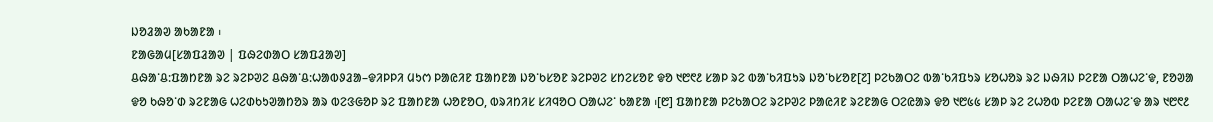ᱡᱚᱲᱟᱣ ᱟᱠᱟᱱᱟ ᱾
ᱱᱟᱜᱟᱢ[ᱥᱟᱯᱲᱟᱣ | ᱯᱷᱮᱰᱟᱛ ᱥᱟᱯᱲᱟᱣ]
ᱪᱷᱟᱸᱪ:ᱯᱟᱴᱱᱟ ᱨᱮ ᱨᱮᱞᱣᱮ ᱪᱷᱟᱸᱪ:ᱦᱟᱵᱽᱲᱟ–ᱫᱤᱞᱞᱤ ᱢᱩᱬ ᱞᱟᱭᱤᱱ ᱯᱟᱴᱱᱟ ᱡᱚᱸᱠᱥᱚᱱ ᱨᱮᱞᱣᱮ ᱥᱴᱮᱥᱚᱱ ᱫᱚ ᱑᱘᱖᱒ ᱥᱟᱞ ᱨᱮ ᱵᱟᱸᱠᱤᱯᱩᱨ ᱡᱚᱸᱠᱥᱚᱱ[᱗] ᱞᱮᱠᱟᱛᱮ ᱵᱟᱸᱠᱤᱯᱩᱨ ᱥᱚᱦᱚᱨ ᱨᱮ ᱡᱷᱤᱡ ᱞᱮᱱᱟ ᱛᱟᱦᱮᱸᱫ, ᱱᱚᱣᱟ ᱫᱚ ᱠᱷᱚᱸᱰ ᱨᱮᱱᱟᱜ ᱦᱮᱰᱠᱩᱣᱟᱴᱚᱨ ᱟᱨ ᱵᱮᱝᱜᱚᱞ ᱨᱮ ᱯᱟᱴᱱᱟ ᱦᱚᱱᱚᱛ, ᱵᱨᱤᱴᱤᱥ ᱥᱤᱧᱚᱛ ᱛᱟᱦᱮᱸ ᱠᱟᱱᱟ ᱾[᱘] ᱯᱟᱴᱱᱟ ᱞᱮᱠᱟᱛᱮ ᱨᱮᱞᱣᱮ ᱞᱟᱭᱤᱱ ᱨᱮᱱᱟᱜ ᱛᱮᱭᱟᱨ ᱫᱚ ᱑᱘᱕᱕ ᱥᱟᱞ ᱨᱮ ᱮᱦᱚᱵ ᱞᱮᱱᱟ ᱛᱟᱦᱮᱸᱫ ᱟᱨ ᱑᱘᱖᱒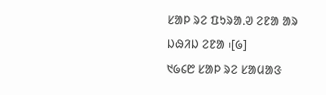ᱥᱟᱞ ᱨᱮ ᱯᱩᱨᱟᱹᱣ ᱮᱱᱟ ᱟᱨ ᱡᱷᱤᱡ ᱮᱱᱟ ᱾[᱙]
᱑᱙᱔᱘ ᱥᱟᱞ ᱨᱮ ᱥᱟᱢᱟᱝ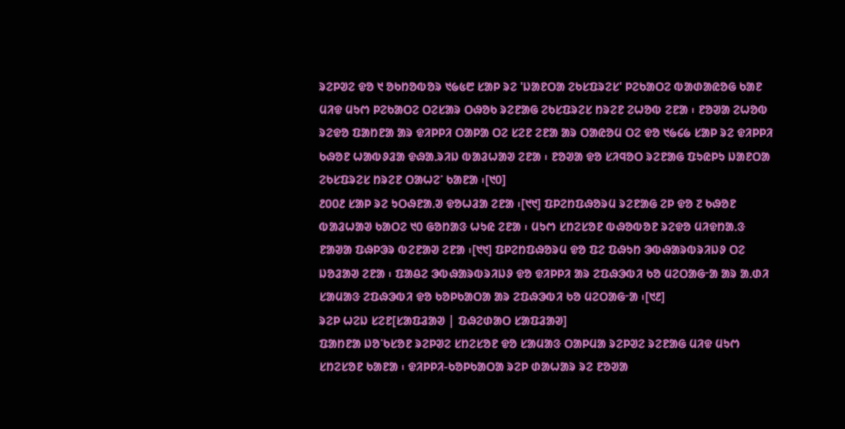ᱨᱮᱞᱣᱮ ᱫᱚ ᱑ ᱚᱠᱴᱚᱵᱚᱨ ᱑᱙᱕᱘ ᱥᱟᱞ ᱨᱮ 'ᱡᱟᱱᱛᱟ ᱮᱠᱥᱯᱨᱮᱥ' ᱞᱮᱠᱟᱛᱮ ᱵᱟᱰᱟᱭᱚᱜ ᱠᱟᱱ ᱢᱤᱫ ᱢᱩᱬ ᱞᱮᱠᱟᱛᱮ ᱛᱮᱥᱟᱨ ᱛᱷᱚᱠ ᱨᱮᱱᱟᱜ ᱮᱠᱥᱯᱨᱮᱥ ᱴᱨᱮᱱ ᱮᱦᱚᱵ ᱮᱱᱟ ᱾ ᱱᱚᱣᱟ ᱮᱦᱚᱵ ᱨᱮᱫᱚ ᱯᱟᱴᱱᱟ ᱟᱨ ᱫᱤᱞᱞᱤ ᱛᱟᱞᱟ ᱛᱮ ᱥᱮᱱ ᱮᱱᱟ ᱟᱨ ᱛᱟᱭᱚᱢ ᱛᱮ ᱫᱚ ᱑᱙᱔᱙ ᱥᱟᱞ ᱨᱮ ᱫᱤᱞᱞᱤ ᱠᱷᱚᱱ ᱦᱟᱵᱽᱲᱟ ᱫᱷᱟᱹᱨᱤᱡ ᱵᱟᱲᱦᱟᱣ ᱮᱱᱟ ᱾ ᱱᱚᱣᱟ ᱫᱚ ᱥᱤᱧᱚᱛ ᱨᱮᱱᱟᱜ ᱯᱩᱭᱞᱩ ᱡᱟᱱᱛᱟ ᱮᱠᱥᱯᱨᱮᱥ ᱴᱨᱮᱱ ᱛᱟᱦᱮᱸ ᱠᱟᱱᱟ ᱾[᱑᱐]
᱒᱐᱐᱒ ᱥᱟᱞ ᱨᱮ ᱩᱛᱷᱱᱟᱹᱣ ᱫᱚᱦᱲᱟ ᱮᱱᱟ ᱾[᱑᱑] ᱯᱞᱮᱴᱯᱷᱚᱨᱢ ᱨᱮᱱᱟᱜ ᱮᱞ ᱫᱚ ᱗ ᱠᱷᱚᱱ ᱵᱟᱲᱦᱟᱣ ᱠᱟᱛᱮ ᱑᱐ ᱜᱚᱴᱟᱝ ᱦᱩᱭ ᱮᱱᱟ ᱾ ᱢᱩᱬ ᱥᱴᱮᱥᱚᱱ ᱵᱷᱚᱵᱚᱱ ᱨᱮᱫᱚ ᱢᱤᱫᱴᱟᱹᱝ ᱱᱟᱣᱟ ᱯᱷᱞᱳᱨ ᱵᱮᱱᱟᱣ ᱮᱱᱟ ᱾[᱑᱑] ᱯᱞᱮᱴᱯᱷᱚᱨᱢ ᱫᱚ ᱯᱮ ᱯᱷᱩᱴ ᱳᱵᱷᱟᱨᱵᱨᱤᱡᱽ ᱛᱮ ᱡᱚᱲᱟᱣ ᱮᱱᱟ ᱾ ᱯᱟᱪᱮ ᱳᱵᱷᱟᱨᱵᱨᱤᱡᱽ ᱫᱚ ᱫᱤᱞᱞᱤ ᱟᱨ ᱮᱯᱷᱳᱵᱤ ᱠᱚ ᱢᱮᱛᱟᱜᱼᱟ ᱟᱨ ᱟᱹᱰᱤ ᱥᱟᱢᱟᱝ ᱮᱯᱷᱳᱵᱤ ᱫᱚ ᱠᱚᱞᱠᱟᱛᱟ ᱟᱨ ᱮᱯᱷᱳᱵᱤ ᱠᱚ ᱢᱮᱛᱟᱜᱼᱟ ᱾[᱑᱒]
ᱨᱮᱞ ᱦᱮᱡ ᱥᱮᱱ[ᱥᱟᱯᱲᱟᱣ | ᱯᱷᱮᱰᱟᱛ ᱥᱟᱯᱲᱟᱣ]
ᱯᱟᱴᱱᱟ ᱡᱚᱸᱠᱥᱚᱱ ᱨᱮᱞᱣᱮ ᱥᱴᱮᱥᱚᱱ ᱫᱚ ᱥᱟᱢᱟᱝ ᱛᱟᱞᱢᱟ ᱨᱮᱞᱣᱮ ᱨᱮᱱᱟᱜ ᱢᱤᱫ ᱢᱩᱬ ᱥᱴᱮᱥᱚᱱ ᱠᱟᱱᱟ ᱾ ᱫᱤᱞᱞᱤ-ᱠᱚᱞᱠᱟᱛᱟ ᱨᱮᱞ ᱰᱟᱦᱟᱨ ᱨᱮ ᱱᱚᱣᱟ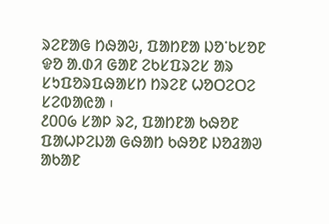ᱨᱮᱱᱟᱜ ᱴᱷᱟᱶ, ᱯᱟᱴᱱᱟ ᱡᱚᱸᱠᱥᱚᱱ ᱫᱚ ᱟᱹᱰᱤ ᱜᱟᱱ ᱮᱠᱥᱯᱨᱮᱥ ᱟᱨ ᱥᱩᱯᱚᱨᱯᱷᱟᱥᱴ ᱴᱨᱮᱱ ᱦᱚᱛᱮᱛᱮ ᱥᱮᱵᱟᱭᱟ ᱾
᱒᱐᱐᱙ ᱥᱟᱞ ᱨᱮ, ᱯᱟᱴᱱᱟ ᱠᱷᱚᱱ ᱯᱟᱦᱞᱮᱡᱟ ᱜᱷᱟᱴ ᱠᱷᱚᱱ ᱡᱚᱲᱟᱣ ᱟᱠᱟᱱ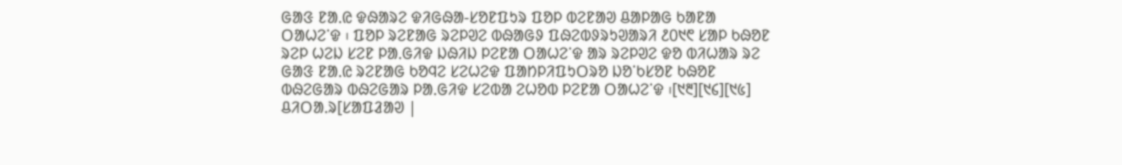ᱜᱟᱝ ᱱᱟᱹᱭ ᱫᱷᱟᱨᱮ ᱫᱤᱜᱷᱟ-ᱥᱚᱱᱯᱩᱨ ᱯᱚᱞ ᱵᱮᱱᱟᱣ ᱪᱟᱞᱟᱜ ᱠᱟᱱᱟ ᱛᱟᱦᱮᱸᱫ ᱾ ᱯᱚᱞ ᱨᱮᱱᱟᱜ ᱨᱮᱞᱣᱮ ᱵᱷᱟᱜᱽ ᱯᱷᱮᱵᱽᱨᱩᱣᱟᱨᱤ ᱒᱐᱑᱖ ᱥᱟᱞ ᱠᱷᱚᱱ ᱨᱮᱞ ᱦᱮᱡ ᱥᱮᱱ ᱞᱟᱹᱜᱤᱫ ᱡᱷᱤᱡ ᱞᱮᱱᱟ ᱛᱟᱦᱮᱸᱫ ᱟᱨ ᱨᱮᱞᱣᱮ ᱫᱚ ᱵᱤᱦᱟᱨ ᱨᱮ ᱜᱟᱝ ᱱᱟᱹᱭ ᱨᱮᱱᱟᱜ ᱠᱚᱧᱮ ᱥᱮᱦᱮᱫ ᱯᱟᱴᱞᱤᱯᱩᱛᱨᱚ ᱡᱚᱸᱠᱥᱚᱱ ᱠᱷᱚᱱ ᱵᱷᱮᱜᱟᱨ ᱵᱷᱮᱜᱟᱨ ᱞᱟᱹᱜᱤᱫ ᱥᱮᱵᱟ ᱮᱦᱚᱵ ᱞᱮᱱᱟ ᱛᱟᱦᱮᱸᱫ ᱾[᱑᱓][᱑᱔][᱑᱕]
ᱪᱤᱛᱟᱹᱨ[ᱥᱟᱯᱲᱟᱣ |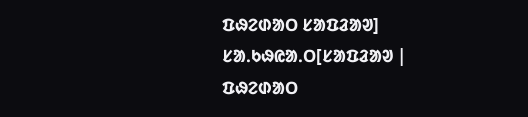ᱯᱷᱮᱰᱟᱛ ᱥᱟᱯᱲᱟᱣ]
ᱥᱟᱹᱠᱷᱭᱟᱹᱛ[ᱥᱟᱯᱲᱟᱣ | ᱯᱷᱮᱰᱟᱛ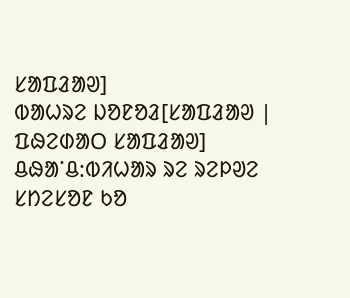ᱥᱟᱯᱲᱟᱣ]
ᱵᱟᱦᱨᱮ ᱡᱚᱱᱚᱲ[ᱥᱟᱯᱲᱟᱣ | ᱯᱷᱮᱰᱟᱛ ᱥᱟᱯᱲᱟᱣ]
ᱪᱷᱟᱸᱪ:ᱵᱤᱦᱟᱨ ᱨᱮ ᱨᱮᱞᱣᱮ ᱥᱴᱮᱥᱚᱱ ᱠᱚ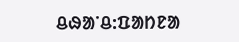ᱪᱷᱟᱸᱪ:ᱯᱟᱴᱱᱟ